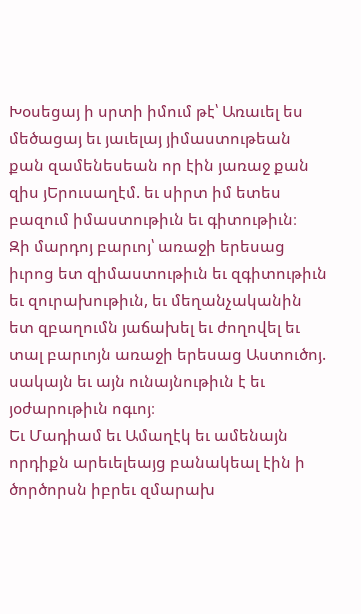Խօսեցայ ի սրտի իմում թէ՝ Առաւել ես մեծացայ եւ յաւելայ յիմաստութեան քան զամենեսեան որ էին յառաջ քան զիս յԵրուսաղէմ. եւ սիրտ իմ ետես բազում իմաստութիւն եւ գիտութիւն։
Զի մարդոյ բարւոյ՝ առաջի երեսաց իւրոց ետ զիմաստութիւն եւ զգիտութիւն եւ զուրախութիւն, եւ մեղանչականին ետ զբաղումն յաճախել եւ ժողովել եւ տալ բարւոյն առաջի երեսաց Աստուծոյ. սակայն եւ այն ունայնութիւն է եւ յօժարութիւն ոգւոյ։
Եւ Մադիամ եւ Ամաղէկ եւ ամենայն որդիքն արեւելեայց բանակեալ էին ի ծործորսն իբրեւ զմարախ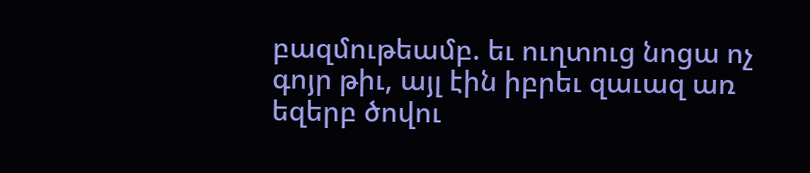բազմութեամբ. եւ ուղտուց նոցա ոչ գոյր թիւ, այլ էին իբրեւ զաւազ առ եզերբ ծովու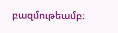բազմութեամբ։